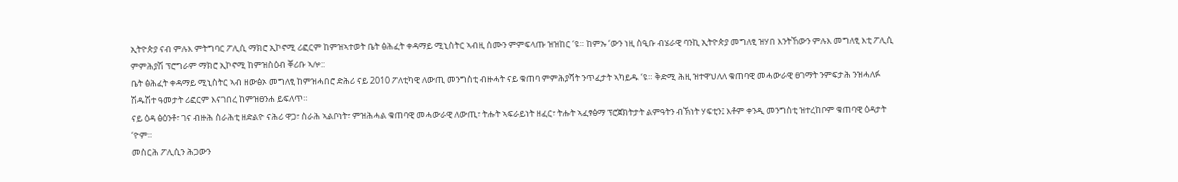ኢትዮጵያ ናብ ምሉእ ምትግባር ፖሊሲ ማክሮ ኢኮኖሚ ሪፎርም ከምዝኣተወት ቤት ፅሕፈት ቀዳማይ ሚኒስትር ኣብዚ ሰሙን ምምፍላጡ ዝዝከር ‘ዩ። ከምኡ ‘ውን ነዚ ስዒቡ ብሄራዊ ባንኪ ኢትዮጵያ መግለፂ ዝሃበ እንትኸውን ምሉእ መግለፂ እቲ ፖሊሲ ምምሕያሽ ፕሮግራም ማክሮ ኢኮኖሚ ከምዝስዕብ ቐሪቡ ኣሎ::
ቤት ፅሕፈት ቀዳማይ ሚኒስትር ኣብ ዘውፅኦ መግለፂ ከምዝሓበሮ ድሕሪ ናይ 2010 ፖለቲካዊ ለውጢ መንግስቲ ብዙሓት ናይ ቁጠባ ምምሕያሻት ንጥፈታት ኣካይዱ ‘ዩ። ቅድሚ ሕዚ ዝተዋህለለ ቁጠባዊ መሓውራዊ ፀገማት ንምፍታሕ ንዝሓለፉ ሽዱሽተ ዓመታት ሪፎርም እናገበረ ከምዝፀንሐ ይፍለጥ።
ናይ ዕዳ ፅዕንቶ፣ ገና ብዙሕ ስራሕቲ ዘድልዮ ናሕሪ ዋጋ፣ ስራሕ ኣልቦነት፣ ምዝሕሓል ቁጠባዊ መሓውራዊ ለውጢ፣ ትሑት ኣፍራይነት ዘፈር፣ ትሑት ኣፈፃፅማ ፕሮጀክትታት ልምዓትን ብኽነት ሃፍቲን፤ እቶም ቀንዲ መንግስቲ ዝተረከቦም ቁጠባዊ ዕዳታት ‘ዮም።
መስርሕ ፖሊሲን ሕጋውን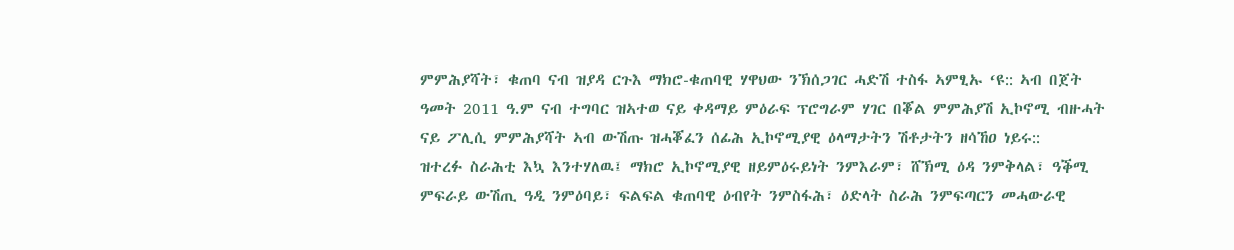ምምሕያሻት፣ ቁጠባ ናብ ዝያዳ ርጉእ ማክሮ-ቁጠባዊ ሃዋህው ንኽሰጋገር ሓድሽ ተስፋ ኣምፂኡ ‘ዩ:: ኣብ በጀት ዓመት 2011 ዓ.ም ናብ ተግባር ዝኣተወ ናይ ቀዳማይ ምዕራፍ ፕሮግራም ሃገር በቖል ምምሕያሽ ኢኮኖሚ ብዙሓት ናይ ፖሊሲ ምምሕያሻት ኣብ ውሽጡ ዝሓቖፈን ሰፊሕ ኢኮኖሚያዊ ዕላማታትን ሽቶታትን ዘሳኸዐ ነይሩ::
ዝተረፉ ስራሕቲ እኳ እንተሃለዉ፤ ማክሮ ኢኮኖሚያዊ ዘይምዕሩይነት ንምእራም፣ ሸኽሚ ዕዳ ንምቅላል፣ ዓቕሚ ምፍራይ ውሽጢ ዓዲ ንምዕባይ፣ ፍልፍል ቁጠባዊ ዕብየት ንምስፋሕ፣ ዕድላት ስራሕ ንምፍጣርን መሓውራዊ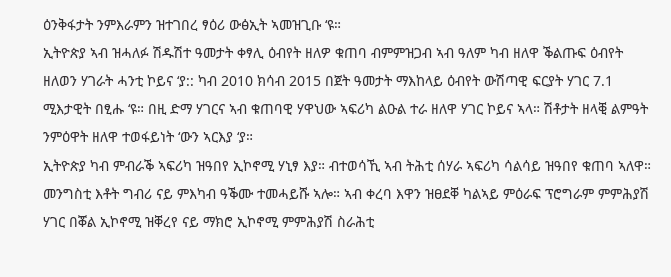ዕንቅፋታት ንምእራምን ዝተገበረ ፃዕሪ ውፅኢት ኣመዝጊቡ ‘ዩ።
ኢትዮጵያ ኣብ ዝሓለፉ ሽዱሽተ ዓመታት ቀፃሊ ዕብየት ዘለዎ ቁጠባ ብምምዝጋብ ኣብ ዓለም ካብ ዘለዋ ቕልጡፍ ዕብየት ዘለወን ሃገራት ሓንቲ ኮይና ‘ያ:: ካብ 2010 ክሳብ 2015 በጀት ዓመታት ማእከላይ ዕብየት ውሽጣዊ ፍርያት ሃገር 7.1 ሚእታዊት በፂሑ ‘ዩ። በዚ ድማ ሃገርና ኣብ ቁጠባዊ ሃዋህው ኣፍሪካ ልዑል ተራ ዘለዋ ሃገር ኮይና ኣላ። ሽቶታት ዘላቒ ልምዓት ንምዕዋት ዘለዋ ተወፋይነት ‘ውን ኣርእያ ‘ያ።
ኢትዮጵያ ካብ ምብራቕ ኣፍሪካ ዝዓበየ ኢኮኖሚ ሃኒፃ እያ። ብተወሳኺ ኣብ ትሕቲ ሰሃራ ኣፍሪካ ሳልሳይ ዝዓበየ ቁጠባ ኣለዋ። መንግስቲ እቶት ግብሪ ናይ ምእካብ ዓቕሙ ተመሓይሹ ኣሎ። ኣብ ቀረባ እዋን ዝፀደቐ ካልኣይ ምዕራፍ ፕሮግራም ምምሕያሽ ሃገር በቖል ኢኮኖሚ ዝቐረየ ናይ ማክሮ ኢኮኖሚ ምምሕያሽ ስራሕቲ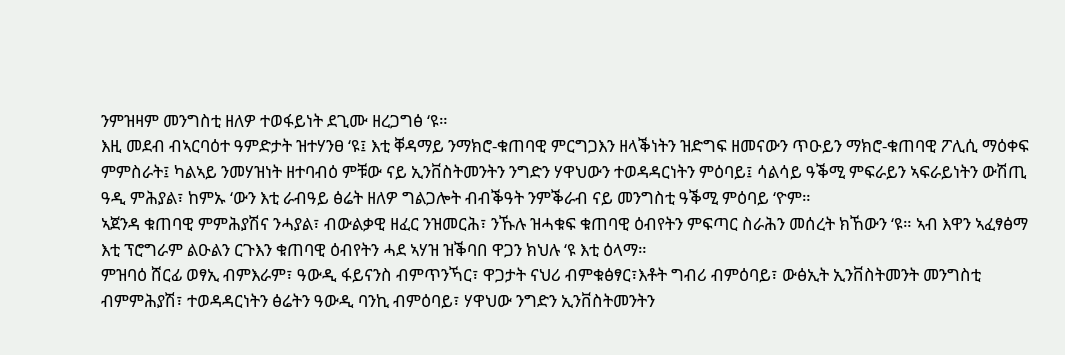ንምዝዛም መንግስቲ ዘለዎ ተወፋይነት ደጊሙ ዘረጋግፅ ‘ዩ።
እዚ መደብ ብኣርባዕተ ዓምድታት ዝተሃንፀ ‘ዩ፤ እቲ ቐዳማይ ንማክሮ-ቁጠባዊ ምርግጋእን ዘላቕነትን ዝድግፍ ዘመናውን ጥዑይን ማክሮ-ቁጠባዊ ፖሊሲ ማዕቀፍ ምምስራት፤ ካልኣይ ንመሃዝነት ዘተባብዕ ምቹው ናይ ኢንቨስትመንትን ንግድን ሃዋህውን ተወዳዳርነትን ምዕባይ፤ ሳልሳይ ዓቕሚ ምፍራይን ኣፍራይነትን ውሽጢ ዓዲ ምሕያል፣ ከምኡ ‘ውን እቲ ራብዓይ ፅሬት ዘለዎ ግልጋሎት ብብቕዓት ንምቕራብ ናይ መንግስቲ ዓቕሚ ምዕባይ ‘ዮም።
ኣጀንዳ ቁጠባዊ ምምሕያሽና ንሓያል፣ ብውልቃዊ ዘፈር ንዝመርሕ፣ ንኹሉ ዝሓቁፍ ቁጠባዊ ዕብየትን ምፍጣር ስራሕን መሰረት ክኸውን ‘ዩ። ኣብ እዋን ኣፈፃፅማ እቲ ፕሮግራም ልዑልን ርጉእን ቁጠባዊ ዕብየትን ሓደ ኣሃዝ ዝቕባበ ዋጋን ክህሉ ‘ዩ እቲ ዕላማ።
ምዝባዕ ሸርፊ ወፃኢ ብምእራም፣ ዓውዲ ፋይናንስ ብምጥንኻር፣ ዋጋታት ናህሪ ብምቁፅፃር፣እቶት ግብሪ ብምዕባይ፣ ውፅኢት ኢንቨስትመንት መንግስቲ ብምምሕያሽ፣ ተወዳዳርነትን ፅሬትን ዓውዲ ባንኪ ብምዕባይ፣ ሃዋህው ንግድን ኢንቨስትመንትን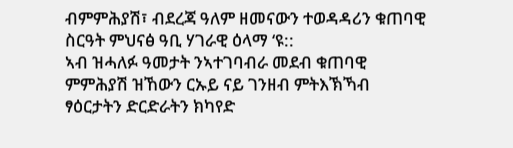ብምምሕያሽ፣ ብደረጃ ዓለም ዘመናውን ተወዳዳሪን ቁጠባዊ ስርዓት ምህናፅ ዓቢ ሃገራዊ ዕላማ ‘ዩ::
ኣብ ዝሓለፉ ዓመታት ንኣተገባብራ መደብ ቁጠባዊ ምምሕያሽ ዝኸውን ርኡይ ናይ ገንዘብ ምትእኽኻብ ፃዕርታትን ድርድራትን ክካየድ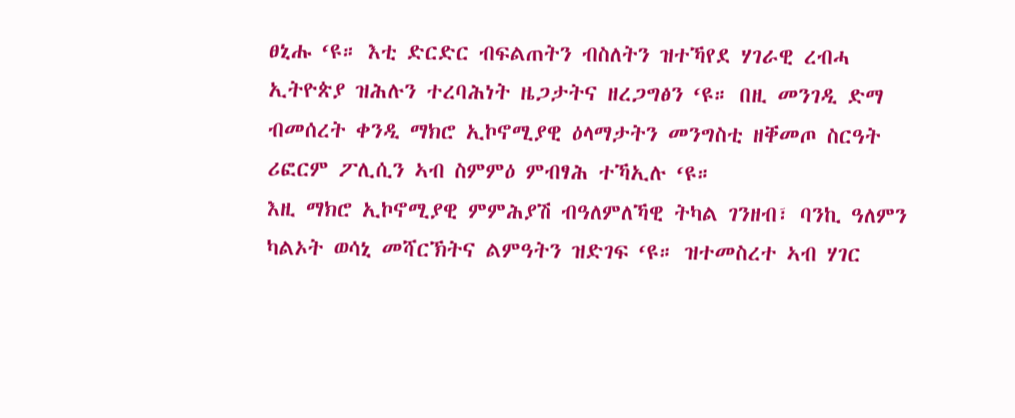ፀኒሑ ‘ዩ። እቲ ድርድር ብፍልጠትን ብስለትን ዝተኻየደ ሃገራዊ ረብሓ ኢትዮጵያ ዝሕሉን ተረባሕነት ዜጋታትና ዘረጋግፅን ‘ዩ። በዚ መንገዲ ድማ ብመሰረት ቀንዲ ማክሮ ኢኮኖሚያዊ ዕላማታትን መንግስቲ ዘቐመጦ ስርዓት ሪፎርም ፖሊሲን ኣብ ስምምዕ ምብፃሕ ተኻኢሉ ‘ዩ።
እዚ ማክሮ ኢኮኖሚያዊ ምምሕያሽ ብዓለምለኻዊ ትካል ገንዘብ፣ ባንኪ ዓለምን ካልኦት ወሳኒ መሻርኽትና ልምዓትን ዝድገፍ ‘ዩ። ዝተመስረተ ኣብ ሃገር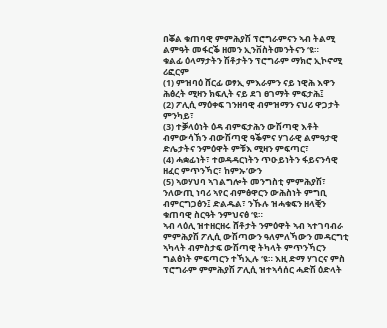በቖል ቁጠባዊ ምምሕያሽ ፕሮግራምናን ኣብ ትልሚ ልምዓት መፋርቕ ዘመን ኢንቨስትመንትናን ‘ዩ።
ቁልፊ ዕላማታትን ሽቶታትን ፕሮግራም ማክሮ ኢኮኖሚ ሪፎርም
(1) ምዝባዕ ሸርፊ ወፃኢ ምእራምን ናይ ነዊሕ እዋን ሕፅረት ሚዛን ክፍሊት ናይ ደገ ፀገማት ምፍታሕ፤
(2) ፖሊሲ ማዕቀፍ ገንዘባዊ ብምዝማን ናህሪ ዋጋታት ምንካይ፣
(3) ተቓላዕነት ዕዳ ብምፍታሕን ውሽጣዊ እቶት ብምውሳኽን ብውሽጣዊ ዓቕምና ሃገራዊ ልምዓታዊ ድሌታትና ንምዕዋት ምቹእ ሚዛን ምፍጣር፣
(4) ሓቋፊነት፣ ተወዳዳርነትን ጥዑይነትን ፋይናንሳዊ ዘፈር ምጥንኻር፣ ከምኡ’ውን
(5) ኣወሃህባ ኣገልግሎት መንግስቲ ምምሕያሽ፣ ንለውጢ ነባሪ ኣየር ብምፅዋርን ውሕስነት ምግቢ ብምርግጋፅን፤ ድልዱል፣ ንኹሉ ዝሓቁፍን ዘላቒን ቁጠባዊ ስርዓት ንምህናፅ ‘ዩ።
ኣብ ላዕሊ ዝተዘርዘሩ ሸቶታት ንምዕዋት ኣብ ኣተገባብራ ምምሕያሽ ፖሊሲ ውሽጣውን ዓለምለኻውን መዳርግቲ ኣካላት ብምስታፍ ውሽጣዊ ትካላት ምጥንኻርን ግልፅነት ምፍጣርን ተኻኢሉ ‘ዩ። እዚ ድማ ሃገርና ምስ ፕሮግራም ምምሕያሽ ፖሊሲ ዝተኣሳሰር ሓድሽ ዕድላት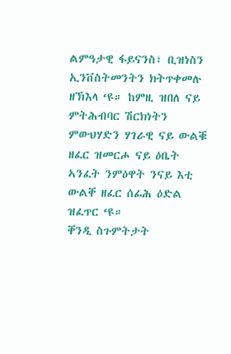ልምዓታዊ ፋይናንስ፣ ቢዝነስን ኢንቨስትመንትን ክትጥቀመሉ ዘኽእላ ‘ዩ። ከምዚ ዝበለ ናይ ምትሕብባር ሽርክነትን ምውህሃድን ሃገራዊ ናይ ውልቑ ዘፈር ዝመርሖ ናይ ዕቤት ኣንፈት ንምዕዋት ንናይ እቲ ውልቐ ዘፈር ሰፊሕ ዕድል ዝፈጥር ‘ዩ።
ቐንዲ ስጉምትታት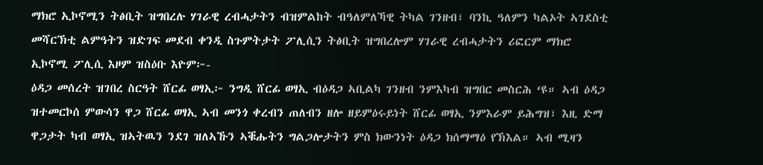ማክሮ ኢኮኖሚን ትፅቢት ዝግበረሉ ሃገራዊ ረብሓታትን ብዝምልከት ብዓለምለኻዊ ትካል ገንዘብ፣ ባንኪ ዓለምን ካልኦት ኣገደስቲ መሻርኽቲ ልምዓትን ዝድገፍ መደብ ቀንዲ ስጉምትታት ፖሊሲን ትፅቢት ዝግበረሎም ሃገራዊ ረብሓታትን ሪፎርም ማክሮ ኢኮኖሚ ፖሊሲ እዞም ዝስዕቡ እዮም፦-
ዕዳጋ መሰረት ዝገበረ ስርዓት ሸርፊ ወፃኢ፦ ንግዲ ሸርፊ ወፃኢ ብዕዳጋ ኣቢልካ ገንዘብ ንምእካብ ዝግበር መስርሕ ‘ዩ። ኣብ ዕዳጋ ዝተመርኮሰ ምውሳን ዋጋ ሸርፊ ወፃኢ ኣብ መንጎ ቀረብን ጠለብን ዘሎ ዘይምዕሩይነት ሸርፊ ወፃኢ ንምእራም ይሕግዝ፣ እዚ ድማ ዋጋታት ካብ ወፃኢ ዝኣትዉን ንደገ ዝለኣኹን ኣቑሑትን ግልጋሎታትን ምስ ክውንነት ዕዳጋ ክሰማማዕ የኽእል። ኣብ ሚዛን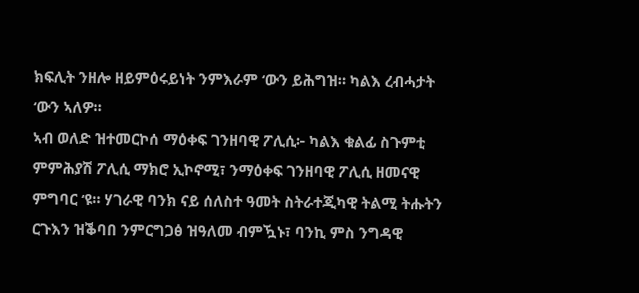ክፍሊት ንዘሎ ዘይምዕሩይነት ንምእራም ‘ውን ይሕግዝ። ካልእ ረብሓታት ‘ውን ኣለዎ።
ኣብ ወለድ ዝተመርኮሰ ማዕቀፍ ገንዘባዊ ፖሊሲ፦ ካልእ ቁልፊ ስጉምቲ ምምሕያሽ ፖሊሲ ማክሮ ኢኮኖሚ፣ ንማዕቀፍ ገንዘባዊ ፖሊሲ ዘመናዊ ምግባር ‘ዩ። ሃገራዊ ባንክ ናይ ሰለስተ ዓመት ስትራተጂካዊ ትልሚ ትሑትን ርጉእን ዝቕባበ ንምርግጋፅ ዝዓለመ ብምዃኑ፣ ባንኪ ምስ ንግዳዊ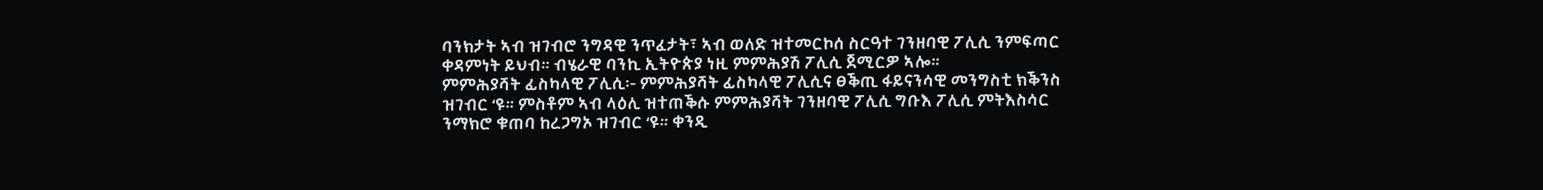ባንክታት ኣብ ዝገብሮ ንግዳዊ ንጥፈታት፣ ኣብ ወለድ ዝተመርኮሰ ስርዓተ ገንዘባዊ ፖሊሲ ንምፍጣር ቀዳምነት ይህብ። ብሄራዊ ባንኪ ኢትዮጵያ ነዚ ምምሕያሽ ፖሊሲ ጀሚርዎ ኣሎ።
ምምሕያሻት ፊስካላዊ ፖሊሲ፡- ምምሕያሻት ፊስካላዊ ፖሊሲና ፀቕጢ ፋይናንሳዊ መንግስቲ ክቕንስ ዝገብር ‘ዩ። ምስቶም ኣብ ላዕሊ ዝተጠቕሱ ምምሕያሻት ገንዘባዊ ፖሊሲ ግቡእ ፖሊሲ ምትእስሳር ንማክሮ ቁጠባ ከረጋግኦ ዝገብር ‘ዩ። ቀንዲ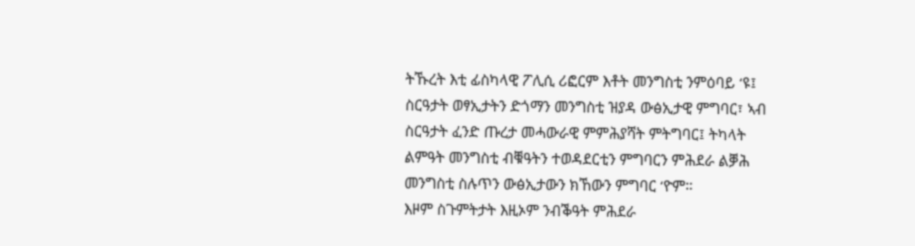ትኹረት እቲ ፊስካላዊ ፖሊሲ ሪፎርም እቶት መንግስቲ ንምዕባይ ‘ዩ፤ ስርዓታት ወፃኢታትን ድጎማን መንግስቲ ዝያዳ ውፅኢታዊ ምግባር፣ ኣብ ስርዓታት ፈንድ ጡረታ መሓውራዊ ምምሕያሻት ምትግባር፤ ትካላት ልምዓት መንግስቲ ብቑዓትን ተወዳደርቲን ምግባርን ምሕደራ ልቓሕ መንግስቲ ስሉጥን ውፅኢታውን ክኸውን ምግባር ‘ዮም።
እዞም ስጉምትታት እዚኦም ንብቕዓት ምሕደራ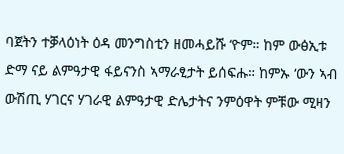ባጀትን ተቓላዕነት ዕዳ መንግስቲን ዘመሓይሹ ‘ዮም። ከም ውፅኢቱ ድማ ናይ ልምዓታዊ ፋይናንስ ኣማራፂታት ይሰፍሑ። ከምኡ ‘ውን ኣብ ውሽጢ ሃገርና ሃገራዊ ልምዓታዊ ድሌታትና ንምዕዋት ምቹው ሚዛን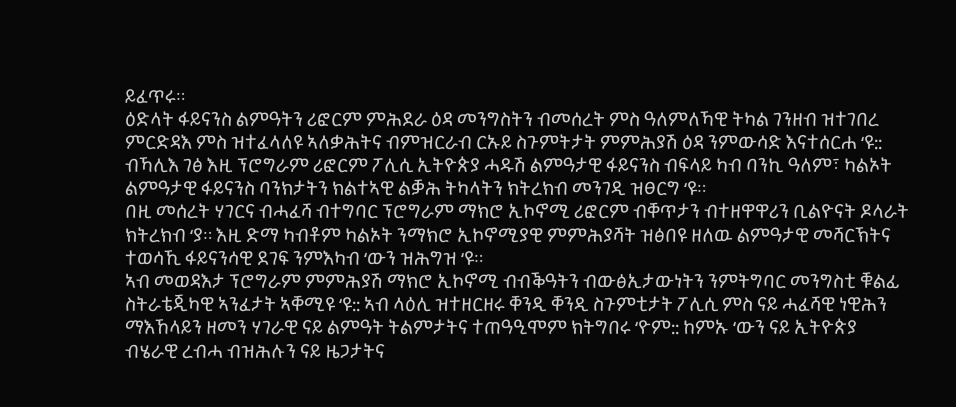ይፈጥሩ።
ዕድላት ፋይናንስ ልምዓትን ሪፎርም ምሕደራ ዕዳ መንግስትን ብመሰረት ምስ ዓለምለኻዊ ትካል ገንዘብ ዝተገበረ ምርድዳእ ምስ ዝተፈላለዩ ኣለቃሕትና ብምዝርራብ ርኡይ ስጉምትታት ምምሕያሽ ዕዳ ንምውሳድ እናተሰርሐ ‘ዩ:: ብኻሊእ ገፅ እዚ ፕሮግራም ሪፎርም ፖሊሲ ኢትዮጵያ ሓዱሽ ልምዓታዊ ፋይናንስ ብፍላይ ካብ ባንኪ ዓለም፣ ካልኦት ልምዓታዊ ፋይናንስ ባንክታትን ክልተኣዊ ልቓሕ ትካላትን ክትረክብ መንገዲ ዝፀርግ ‘ዩ።
በዚ መሰረት ሃገርና ብሓፈሻ ብተግባር ፕሮግራም ማክሮ ኢኮኖሚ ሪፎርም ብቐጥታን ብተዘዋዋሪን ቢልዮናት ዶላራት ክትረክብ ‘ያ። እዚ ድማ ካብቶም ካልኦት ንማክሮ ኢኮኖሚያዊ ምምሕያሻት ዝፅበዩ ዘለዉ ልምዓታዊ መሻርኽትና ተወሳኺ ፋይናንሳዊ ደገፍ ንምእካብ ‘ውን ዝሕግዝ ‘ዩ።
ኣብ መወዳእታ ፕሮግራም ምምሕያሽ ማክሮ ኢኮኖሚ ብብቕዓትን ብውፅኢታውነትን ንምትግባር መንግስቲ ቑልፊ ስትራቴጂካዊ ኣንፈታት ኣቐሚዩ ‘ዩ:: ኣብ ላዕሊ ዝተዘርዘሩ ቐንዲ ቐንዲ ስጉምቲታት ፖሊሲ ምስ ናይ ሓፈሻዊ ነዊሕን ማእኸላይን ዘመን ሃገራዊ ናይ ልምዓት ትልምታትና ተጠዓዒሞም ክትግበሩ ‘ዮም:: ከምኡ ‘ውን ናይ ኢትዮጵያ ብሄራዊ ረብሓ ብዝሕሉን ናይ ዜጋታትና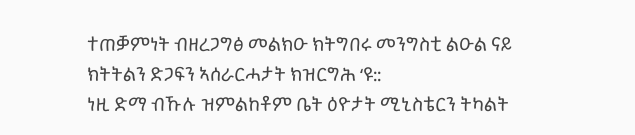ተጠቓምነት ብዘረጋግፅ መልክዑ ክትግበሩ መንግስቲ ልዑል ናይ ክትትልን ድጋፍን ኣሰራርሓታት ክዝርግሕ ‘ዩ::
ነዚ ድማ ብኹሉ ዝምልከቶም ቤት ዕዮታት ሚኒስቴርን ትካልት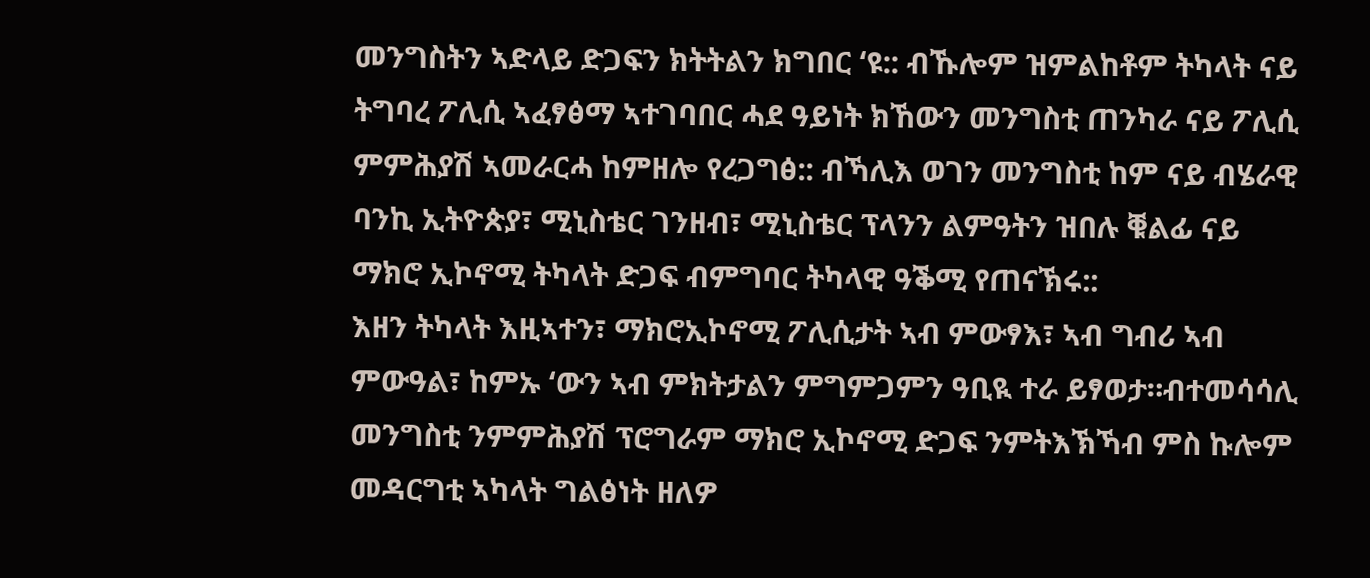መንግስትን ኣድላይ ድጋፍን ክትትልን ክግበር ‘ዩ:: ብኹሎም ዝምልከቶም ትካላት ናይ ትግባረ ፖሊሲ ኣፈፃፅማ ኣተገባበር ሓደ ዓይነት ክኸውን መንግስቲ ጠንካራ ናይ ፖሊሲ ምምሕያሽ ኣመራርሓ ከምዘሎ የረጋግፅ:: ብኻሊእ ወገን መንግስቲ ከም ናይ ብሄራዊ ባንኪ ኢትዮጵያ፣ ሚኒስቴር ገንዘብ፣ ሚኒስቴር ፕላንን ልምዓትን ዝበሉ ቑልፊ ናይ ማክሮ ኢኮኖሚ ትካላት ድጋፍ ብምግባር ትካላዊ ዓቕሚ የጠናኽሩ::
እዘን ትካላት እዚኣተን፣ ማክሮኢኮኖሚ ፖሊሲታት ኣብ ምውፃእ፣ ኣብ ግብሪ ኣብ ምውዓል፣ ከምኡ ‘ውን ኣብ ምክትታልን ምግምጋምን ዓቢዪ ተራ ይፃወታ።ብተመሳሳሊ መንግስቲ ንምምሕያሽ ፕሮግራም ማክሮ ኢኮኖሚ ድጋፍ ንምትእኽኻብ ምስ ኩሎም መዳርግቲ ኣካላት ግልፅነት ዘለዎ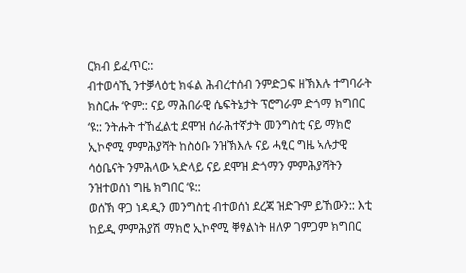ርክብ ይፈጥር::
ብተወሳኺ ንተቓላዕቲ ክፋል ሕብረተሰብ ንምድጋፍ ዘኽእሉ ተግባራት ክስርሑ ‘ዮም:: ናይ ማሕበራዊ ሴፍትኔታት ፕሮግራም ድጎማ ክግበር ‘ዩ:: ንትሑት ተኸፈልቲ ደሞዝ ሰራሕተኛታት መንግስቲ ናይ ማክሮ ኢኮኖሚ ምምሕያሻት ከስዕቡ ንዝኽእሉ ናይ ሓፂር ግዜ ኣሉታዊ ሳዕቤናት ንምሕላው ኣድላይ ናይ ደሞዝ ድጎማን ምምሕያሻትን ንዝተወሰነ ግዜ ክግበር ‘ዩ::
ወሰኽ ዋጋ ነዳዲን መንግስቲ ብተወሰነ ደረጃ ዝድጉም ይኸውን:: እቲ ከይዲ ምምሕያሽ ማክሮ ኢኮኖሚ ቐፃልነት ዘለዎ ገምጋም ክግበር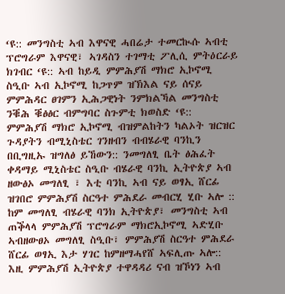‘ዩ:: መንግስቲ ኣብ እዋናዊ ሓበሬታ ተመርኲሱ ኣብቲ ፕሮግራም እዋናዊ፣ ኣገዳስን ተገማቲ ፖሊሲ ምትዕርራይ ክገብር ‘ዩ:: ኣብ ከይዲ ምምሕያሽ ማክሮ ኢኮኖሚ ስዒቡ ኣብ ኢኮኖሚ ከጋጥም ዝኽእል ናይ ሰናይ ምምሕዳር ፀገምን ኢሕጋዊነት ንምክልኻል መንግስቲ ንቑሕ ቑፅፅር ብምግባር ስጉምቲ ክወስድ ‘ዩ::
ምምሕያሽ ማክሮ ኢኮኖሚ ብዝምልከትን ካልኦት ዝርዝር ጉዳያትን ብሚኒስቴር ገንዘብን ብብሄራዊ ባንኪን በቢግዚኡ ዝግለፅ ይኸውን:: ንመግለፂ ቤት ፅሕፈት ቀዳማይ ሚኒስቴር ስዒቡ ብሄራዊ ባንኪ ኢትዮጵያ ኣብ ዘውፅኦ መግለፂ ፣ እቲ ባንኪ ኣብ ናይ ወፃኢ ሸርፊ ዝገበሮ ምምሕያሽ ስርዓተ ምሕደራ መብርሂ ሂቡ ኣሎ ::
ከም መግለፂ ብሄራዊ ባንክ ኢትዮጵያ፣ መንግስቲ ኣብ ጠቕላላ ምምሕያሽ ፕሮግራም ማክሮኢኮኖሚ ኣድሂቡ ኣብዘውፀኦ መግለፂ ስዒቡ፣ ምምሕያሽ ስርዓተ ምሕደራ ሸርፊ ወፃኢ እታ ሃገር ከምዘማሓየሸ ኣፍሊጡ ኣሎ:: እዚ ምምሕያሽ ኢትዮጵያ ተዋዳዳሪ ናብ ዝኾነን ኣብ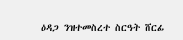ዕዳጋ ንዝተመስረተ ስርዓት ሸርፊ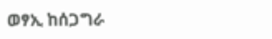ወፃኢ ከሰጋግራ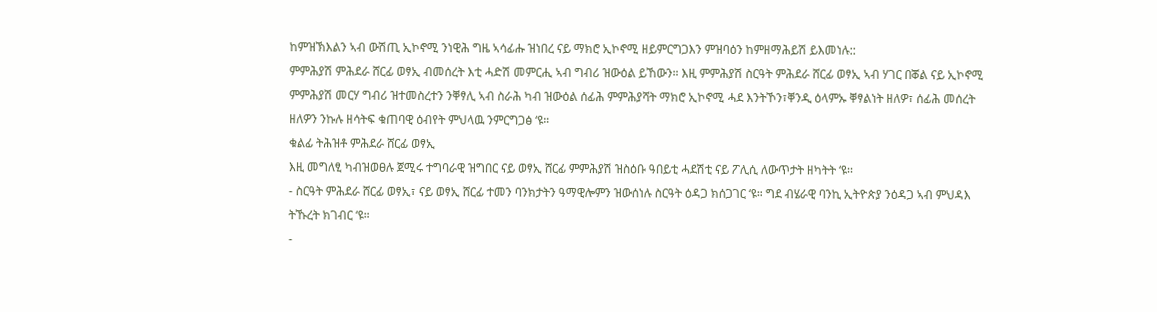ከምዝኽእልን ኣብ ውሽጢ ኢኮኖሚ ንነዊሕ ግዜ ኣሳፊሑ ዝነበረ ናይ ማክሮ ኢኮኖሚ ዘይምርግጋእን ምዝባዕን ከምዘማሕይሽ ይእመነሉ::
ምምሕያሽ ምሕደራ ሸርፊ ወፃኢ ብመሰረት እቲ ሓድሽ መምርሒ ኣብ ግብሪ ዝውዕል ይኸውን። እዚ ምምሕያሽ ስርዓት ምሕደራ ሸርፊ ወፃኢ ኣብ ሃገር በቖል ናይ ኢኮኖሚ ምምሕያሽ መርሃ ግብሪ ዝተመስረተን ንቐፃሊ ኣብ ስራሕ ካብ ዝውዕል ሰፊሕ ምምሕያሻት ማክሮ ኢኮኖሚ ሓደ እንትኾን፣ቐንዲ ዕላምኡ ቐፃልነት ዘለዎ፣ ሰፊሕ መሰረት ዘለዎን ንኩሉ ዘሳትፍ ቁጠባዊ ዕብየት ምህላዉ ንምርግጋፅ ‘ዩ።
ቁልፊ ትሕዝቶ ምሕደራ ሸርፊ ወፃኢ
እዚ መግለፂ ካብዝወፀሉ ጀሚሩ ተግባራዊ ዝግበር ናይ ወፃኢ ሸርፊ ምምሕያሽ ዝስዕቡ ዓበይቲ ሓደሽቲ ናይ ፖሊሲ ለውጥታት ዘካትት ‘ዩ፡፡
- ስርዓት ምሕደራ ሸርፊ ወፃኢ፣ ናይ ወፃኢ ሸርፊ ተመን ባንክታትን ዓማዊሎምን ዝውሰነሉ ስርዓት ዕዳጋ ክሰጋገር ‘ዩ። ግደ ብሄራዊ ባንኪ ኢትዮጵያ ንዕዳጋ ኣብ ምህዳእ ትኹረት ክገብር ‘ዩ።
-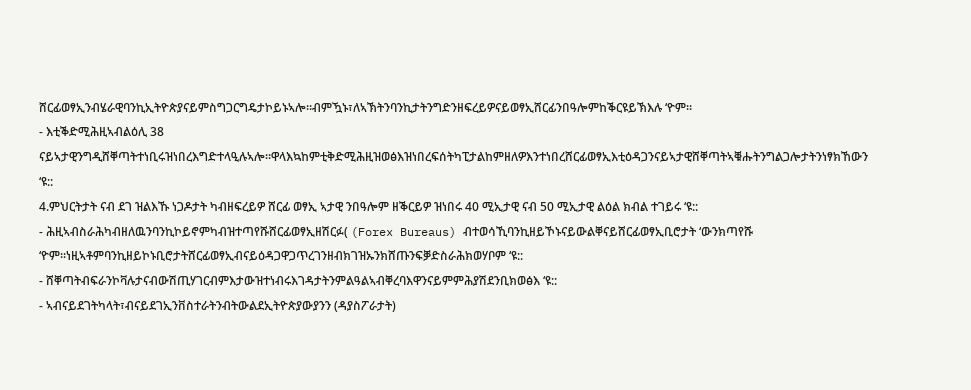ሸርፊወፃኢንብሄራዊባንኪኢትዮጵያናይምስግጋርግዴታኮይኑኣሎ።ብምዃኑ፣ለኣኽትንባንኪታትንግድንዘፍረይዎናይወፃኢሸርፊንበዓሎምከቕርዩይኽእሉ ‘ዮም።
- እቲቕድሚሕዚኣብልዕሊ 38 ናይኣታዊንግዲሸቐጣትተነቢሩዝነበረእግድተላዒሉኣሎ።ዋላእኳከምቲቅድሚሕዚዝወፅእዝነበረፍሰትካፒታልከምዘለዎእንተነበረሸርፊወፃኢእቲዕዳጋንናይኣታዊሸቐጣትኣቑሑትንግልጋሎታትንነፃክኸውን ‘ዩ::
4.ምህርትታት ናብ ደገ ዝልእኹ ነጋዶታት ካብዘፍረይዎ ሸርፊ ወፃኢ ኣታዊ ንበዓሎም ዘቕርይዎ ዝነበሩ 40 ሚኢታዊ ናብ 50 ሚኢታዊ ልዕል ክብል ተገይሩ ‘ዩ::
- ሕዚኣብስራሕካብዘለዉንባንኪኮይኖምካብዝተጣየሹሸርፊወፃኢዘሽርፉ( (Forex Bureaus) ብተወሳኺባንኪዘይኾኑናይውልቐናይሸርፊወፃኢቢሮታት ‘ውንክጣየሹ ‘ዮም።ነዚኣቶምባንኪዘይኮኑቢሮታትሸርፊወፃኢብናይዕዳጋዋጋጥረገንዘብክገዝኡንክሸጡንፍቓድስራሕክወሃቦም ‘ዩ::
- ሸቐጣትብፍራንኮቫሉታናብውሽጢሃገርብምእታውዝተነብሩእገዳታትንምልዓልኣብቐረባእዋንናይምምሕያሽደንቢክወፅእ ‘ዩ::
- ኣብናይደገትካላት፣ብናይደገኢንቨስተራትንብትውልደኢትዮጵያውያንን (ዳያስፖራታት)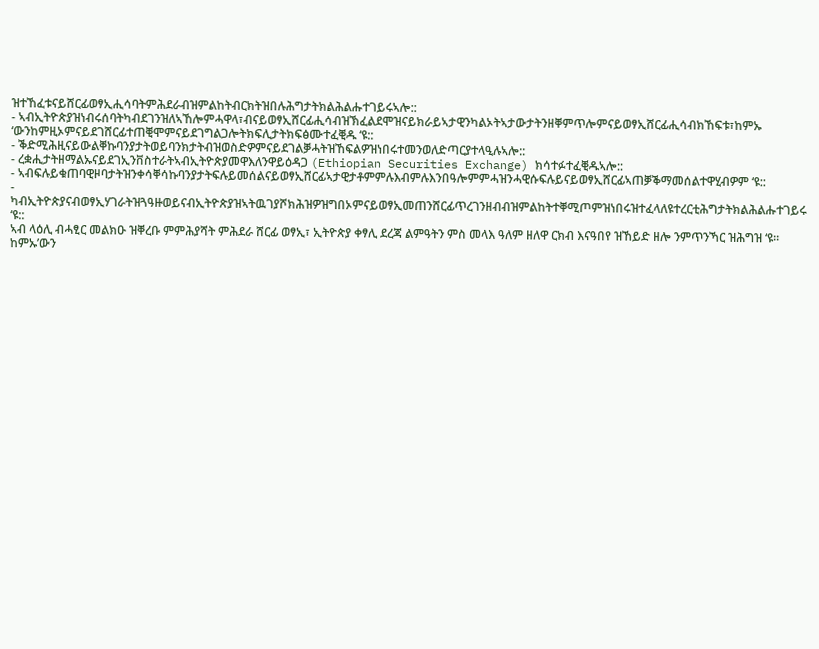ዝተኸፈቱናይሸርፊወፃኢሒሳባትምሕደራብዝምልከትብርክትዝበሉሕግታትክልሕልሑተገይሩኣሎ::
- ኣብኢትዮጵያዝነብሩሰባትካብደገንዝለኣኸሎምሓዋላ፣ብናይወፃኢሸርፊሒሳብዝኽፈልደሞዝናይክራይኣታዊንካልኦትኣታውታትንዘቐምጥሎምናይወፃኢሸርፊሒሳብክኸፍቱ፣ከምኡ ‘ውንከምዚኦምናይደገሸርፊተጠቒሞምናይደገግልጋሎትክፍሊታትክፍፅሙተፈቒዱ ‘ዩ::
- ቕድሚሕዚናይውልቐኩባንያታትወይባንክታትብዝወስድዎምናይደገልቓሓትዝኸፍልዎዝነበሩተመንወለድጣርያተላዒሉኣሎ::
- ረቋሒታትዘማልኡናይደገኢንቨስተራትኣብኢትዮጵያመዋእለንዋይዕዳጋ (Ethiopian Securities Exchange) ክሳተፉተፈቒዱኣሎ::
- ኣብፍሉይቁጠባዊዞባታትዝንቀሳቐሳኩባንያታትፍሉይመሰልናይወፃኢሸርፊኣታዊታቶምምሉእብምሉእንበዓሎምምሓዝንሓዊሱፍሉይናይወፃኢሸርፊኣጠቓቕማመሰልተዋሂብዎም ‘ዩ::
- ካብኢትዮጵያናብወፃኢሃገራትዝጓዓዙወይናብኢትዮጵያዝኣትዉገያሾክሕዝዎዝግበኦምናይወፃኢመጠንሸርፊጥረገንዘብብዝምልከትተቐሚጦምዝነበሩዝተፈላለዩተረርቲሕግታትክልሕልሑተገይሩ ‘ዩ::
ኣብ ላዕሊ ብሓፂር መልክዑ ዝቐረቡ ምምሕያሻት ምሕደራ ሸርፊ ወፃኢ፣ ኢትዮጵያ ቀፃሊ ደረጃ ልምዓትን ምስ መላእ ዓለም ዘለዋ ርክብ እናዓበየ ዝኸይድ ዘሎ ንምጥንኻር ዝሕግዝ ‘ዩ። ከምኡ’ውን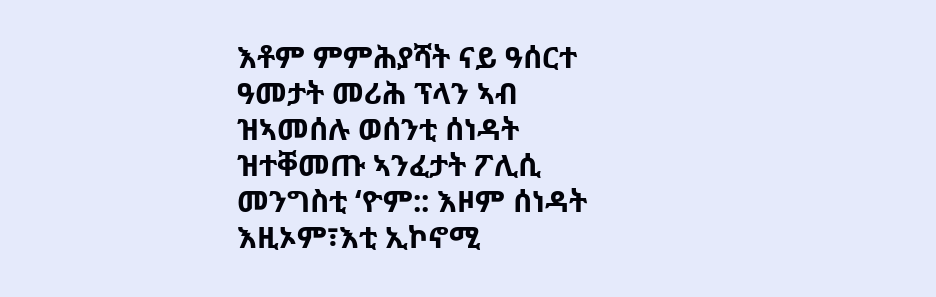እቶም ምምሕያሻት ናይ ዓሰርተ ዓመታት መሪሕ ፕላን ኣብ ዝኣመሰሉ ወሰንቲ ሰነዳት ዝተቐመጡ ኣንፈታት ፖሊሲ መንግስቲ ‘ዮም:: እዞም ሰነዳት እዚኦም፣እቲ ኢኮኖሚ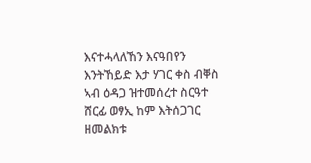እናተሓላለኸን እናዓበየን እንትኸይድ እታ ሃገር ቀስ ብቐስ ኣብ ዕዳጋ ዝተመሰረተ ስርዓተ ሸርፊ ወፃኢ ከም እትሰጋገር ዘመልክቱ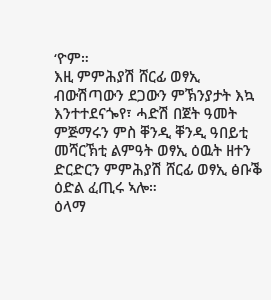‘ዮም።
እዚ ምምሕያሽ ሸርፊ ወፃኢ ብውሽጣውን ደጋውን ምኽንያታት እኳ እንተተደናጐየ፣ ሓድሽ በጀት ዓመት ምጅማሩን ምስ ቐንዲ ቐንዲ ዓበይቲ መሻርኽቲ ልምዓት ወፃኢ ዕዉት ዘተን ድርድርን ምምሕያሽ ሸርፊ ወፃኢ ፅቡቕ ዕድል ፈጢሩ ኣሎ።
ዕላማ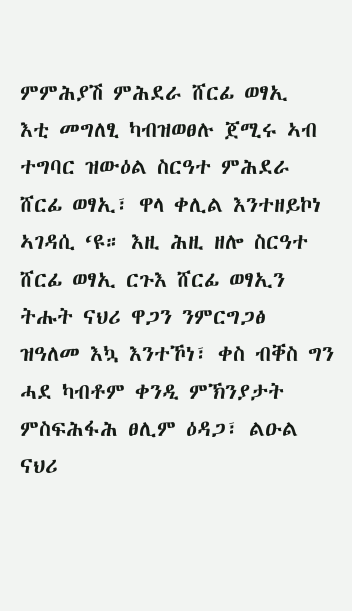ምምሕያሽ ምሕደራ ሸርፊ ወፃኢ
እቲ መግለፂ ካብዝወፀሉ ጀሚሩ ኣብ ተግባር ዝውዕል ስርዓተ ምሕደራ ሸርፊ ወፃኢ፣ ዋላ ቀሊል እንተዘይኮነ ኣገዳሲ ‘ዩ። እዚ ሕዚ ዘሎ ስርዓተ ሸርፊ ወፃኢ ርጉእ ሸርፊ ወፃኢን ትሑት ናህሪ ዋጋን ንምርግጋፅ ዝዓለመ እኳ እንተኾነ፣ ቀስ ብቐስ ግን ሓደ ካብቶም ቀንዲ ምኽንያታት ምስፍሕፋሕ ፀሊም ዕዳጋ፣ ልዑል ናህሪ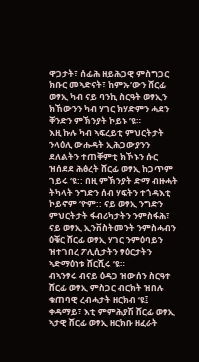ዋጋታት፣ ሰፊሕ ዘይሕጋዊ ምስግጋር ክቡር መኣድናት፣ ከምኡ’ውን ሸርፊ ወፃኢ ካብ ናይ ባንኪ ስርዓት ወፃኢን ክኸውንን ካብ ሃገር ክሃድምን ሓደን ቐንድን ምኽንያት ኮይኑ ’ዩ።
እዚ ኩሉ ካብ ኣፍረይቲ ምህርትታት ንላዕሊ ውሑዳት ኢሕጋውያንን ደለልትን ተጠቐምቲ ክኾኑን ሱር ዝሰደደ ሕፅረት ሸርፊ ወፃኢ ከጋጥም ገይሩ ‘ዩ:: በዚ ምኽንያት ድማ ብዙሓት ትካላት ንግድን ሰብ ሃፍትን ተጎዳእቲ ኮይኖም ‘ዮም:: ናይ ወፃኢ ንግድን ምህርትታት ፋብሪካታትን ንምስፋሕ፣ ናይ ወፃኢ ኢንቨስትመንት ንምስሓብን ዕቑር ሸርፊ ወፃኢ ሃገር ንምዕባይን ዝተገበረ ፖሊሲታትን ፃዕርታትን ኣድማዕነቱ ሸርሺሩ ‘ዩ።
ብኣንፃሩ ብናይ ዕዳጋ ዝውሰን ስርዓተ ሸርፊ ወፃኢ ምስጋር ብርክት ዝበሉ ቁጠባዊ ረብሓታት ዘርክብ ‘ዩ፤
ቀዳማይ፣ እቲ ምምሕያሽ ሸርፊ ወፃኢ ኣታዊ ሸርፊ ወፃኢ ዘርክቡ ዘፈራት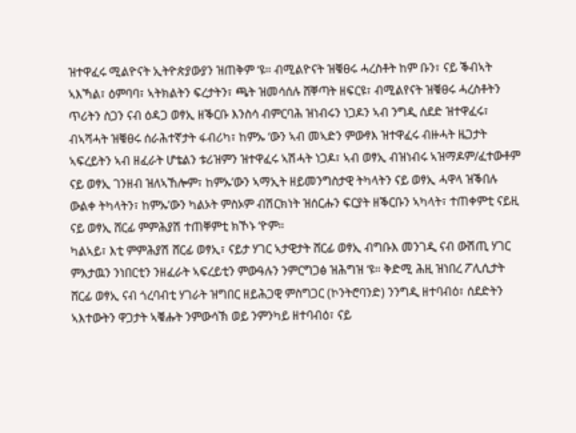ዝተዋፈሩ ሚልዮናት ኢትዮጵያውያን ዝጠቅም ‘ዩ። ብሚልዮናት ዝቑፀሩ ሓረስቶት ከም ቡን፣ ናይ ቕብኣት ኣእኻል፣ ዕምባባ፣ ኣትክልትን ፍረታትን፣ ጫት ዝመሳሰሉ ሸቐጣት ዘፍርዩ፣ ብሚልየናት ዝቑፀሩ ሓረስቶትን ጥሪትን ስጋን ናብ ዕዳጋ ወፃኢ ዘቕርቡ እንስሳ ብምርባሕ ዝነብሩን ነጋዶን ኣብ ንግዲ ሰደድ ዝተዋፈሩ፣ ብኣሻሓት ዝቑፀሩ ሰራሕተኛታት ፋብሪካ፣ ከምኡ ‘ውን ኣብ መኣድን ምውፃእ ዝተዋፈሩ ብዙሓት ዜጋታት ኣፍረይትን ኣብ ዘፈራት ሆቴልን ቱሪዝምን ዝተዋፈሩ ኣሽሓት ነጋዶ፣ ኣብ ወፃኢ ብዝነብሩ ኣዝማዶም/ፈተውቶም ናይ ወፃኢ ገንዘብ ዝለኣኸሎም፣ ከምኡ’ውን ኣማኢት ዘይመንግስታዊ ትካላትን ናይ ወፃኢ ሓዋላ ዝቕበሉ ውልቀ ትካላትን፣ ከምኡ’ውን ካልኦት ምስኦም ብሽርክነት ዝሰርሑን ፍርያት ዘቕርቡን ኣካላት፣ ተጠቀምቲ ናይዚ ናይ ወፃኢ ሸርፊ ምምሕያሽ ተጠቐምቲ ክኾኑ ‘ዮም።
ካልኣይ፣ እቲ ምምሕያሽ ሸርፊ ወፃኢ፣ ናይታ ሃገር ኣታዊታት ሸርፊ ወፃኢ ብግቡእ መንገዲ ናብ ውሽጢ ሃገር ምእታዉን ንነበርቲን ንዘፈራት ኣፍረይቲን ምውዓሉን ንምርግጋፅ ዝሕግዝ ‘ዩ። ቅድሚ ሕዚ ዝነበረ ፖሊሲታት ሸርፊ ወፃኢ ናብ ጎረባብቲ ሃገራት ዝግበር ዘይሕጋዊ ምስግጋር (ኮንትሮባንድ) ንንግዲ ዘተባብዕ፣ ሰደድትን ኣእተውትን ዋጋታት ኣቑሑት ንምውሳኽ ወይ ንምንካይ ዘተባብዕ፣ ናይ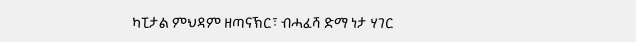ካፒታል ምህዳም ዘጣናኽር፣ ብሓፈሻ ድማ ነታ ሃገር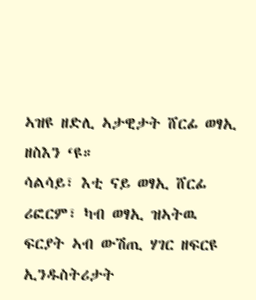ኣዝዩ ዘድሊ ኣታዊታት ሸርፊ ወፃኢ ዘስእን ‘ዩ።
ሳልሳይ፣ እቲ ናይ ወፃኢ ሸርፊ ሪፎርም፣ ካብ ወፃኢ ዝኣትዉ ፍርያት ኣብ ውሽጢ ሃገር ዘፍርዩ ኢንዱስትሪታት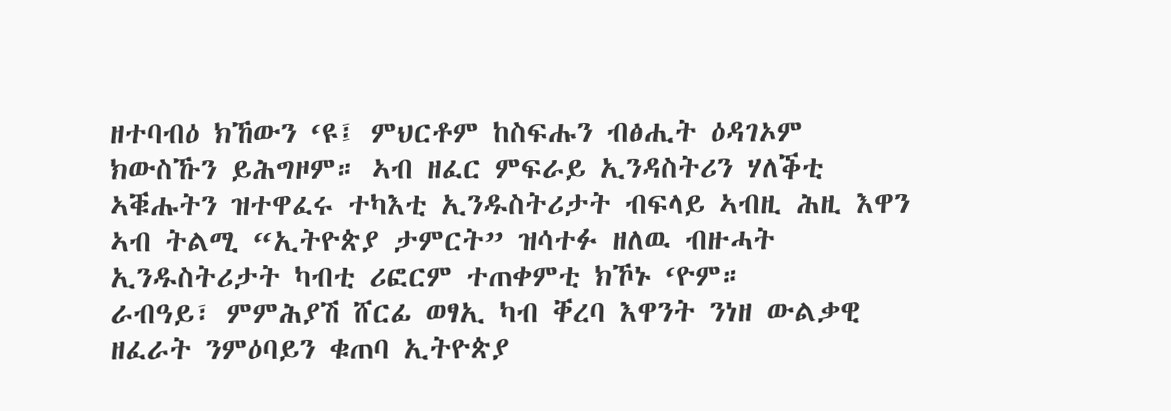ዘተባብዕ ክኸውን ‘ዩ፤ ምህርቶም ከስፍሑን ብፅሒት ዕዳገኦም ክውስኹን ይሕግዞም። ኣብ ዘፈር ምፍራይ ኢንዳስትሪን ሃለቕቲ ኣቑሑትን ዝተዋፈሩ ተካእቲ ኢንዱስትሪታት ብፍላይ ኣብዚ ሕዚ እዋን ኣብ ትልሚ “ኢትዮጵያ ታምርት” ዝሳተፉ ዘለዉ ብዙሓት ኢንዱስትሪታት ካብቲ ሪፎርም ተጠቀምቲ ክኾኑ ‘ዮም።
ራብዓይ፣ ምምሕያሽ ሸርፊ ወፃኢ ካብ ቐረባ እዋንት ንነዘ ውልቃዊ ዘፈራት ንምዕባይን ቁጠባ ኢትዮጵያ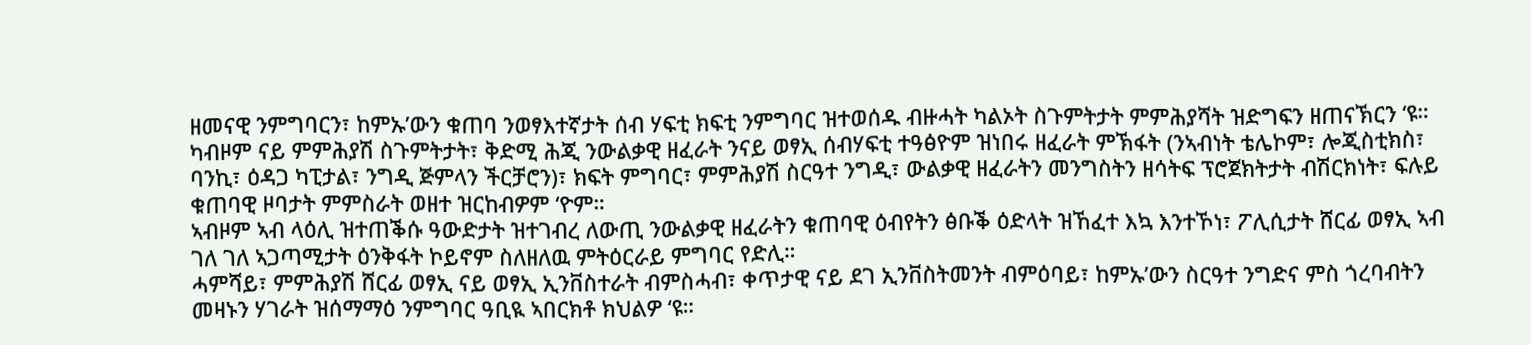ዘመናዊ ንምግባርን፣ ከምኡ’ውን ቁጠባ ንወፃእተኛታት ሰብ ሃፍቲ ክፍቲ ንምግባር ዝተወሰዱ ብዙሓት ካልኦት ስጉምትታት ምምሕያሻት ዝድግፍን ዘጠናኽርን ‘ዩ።
ካብዞም ናይ ምምሕያሽ ስጉምትታት፣ ቅድሚ ሕጂ ንውልቃዊ ዘፈራት ንናይ ወፃኢ ሰብሃፍቲ ተዓፅዮም ዝነበሩ ዘፈራት ምኽፋት (ንኣብነት ቴሌኮም፣ ሎጂስቲክስ፣ ባንኪ፣ ዕዳጋ ካፒታል፣ ንግዲ ጅምላን ችርቻሮን)፣ ክፍት ምግባር፣ ምምሕያሽ ስርዓተ ንግዲ፣ ውልቃዊ ዘፈራትን መንግስትን ዘሳትፍ ፕሮጀክትታት ብሽርክነት፣ ፍሉይ ቁጠባዊ ዞባታት ምምስራት ወዘተ ዝርከብዎም ‘ዮም።
ኣብዞም ኣብ ላዕሊ ዝተጠቕሱ ዓውድታት ዝተገብረ ለውጢ ንውልቃዊ ዘፈራትን ቁጠባዊ ዕብየትን ፅቡቕ ዕድላት ዝኸፈተ እኳ እንተኾነ፣ ፖሊሲታት ሸርፊ ወፃኢ ኣብ ገለ ገለ ኣጋጣሚታት ዕንቅፋት ኮይኖም ስለዘለዉ ምትዕርራይ ምግባር የድሊ።
ሓምሻይ፣ ምምሕያሽ ሸርፊ ወፃኢ ናይ ወፃኢ ኢንቨስተራት ብምስሓብ፣ ቀጥታዊ ናይ ደገ ኢንቨስትመንት ብምዕባይ፣ ከምኡ’ውን ስርዓተ ንግድና ምስ ጎረባብትን መዛኑን ሃገራት ዝሰማማዕ ንምግባር ዓቢዪ ኣበርክቶ ክህልዎ ‘ዩ።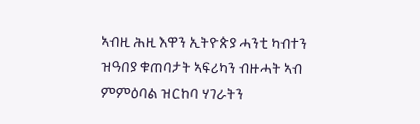ኣብዚ ሕዚ እዋን ኢትዮጵያ ሓንቲ ካብተን ዝዓበያ ቁጠባታት ኣፍሪካን ብዙሓት ኣብ ምምዕባል ዝርከባ ሃገራትን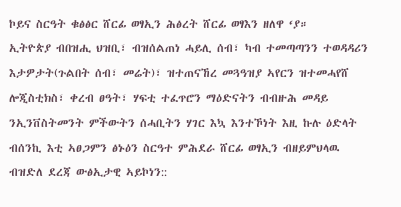ኮይና ስርዓት ቁፅፅር ሸርፊ ወፃኢን ሕፅረት ሸርፊ ወፃእን ዘለዋ ‘ያ።
ኢትዮጵያ ብበዝሒ ህዝቢ፣ ብዝሰልጠነ ሓይሊ ሰብ፣ ካብ ተመጣጣንን ተወዳዳሪን እታዎታት(ጉልበት ሰብ፣ መሬት)፣ ዝተጠናኸረ መጓዓዝያ ኣየርን ዝተመሓየሸ ሎጂስቲክስ፣ ቀረብ ፀዓት፣ ሃፍቲ ተፈጥሮን ማዕድናትን ብብዙሕ መዳይ ንኢንቨስትመንት ምችውትን ሰሓቢትን ሃገር እኳ እንተኾነት እዚ ኩሉ ዕድላት ብሰንኪ እቲ ኣፀጋምን ፅኑዕን ስርዓተ ምሕደራ ሸርፊ ወፃኢን ብዘይምህላዉ ብዝድለ ደረጃ ውፅኢታዊ ኣይኮነን::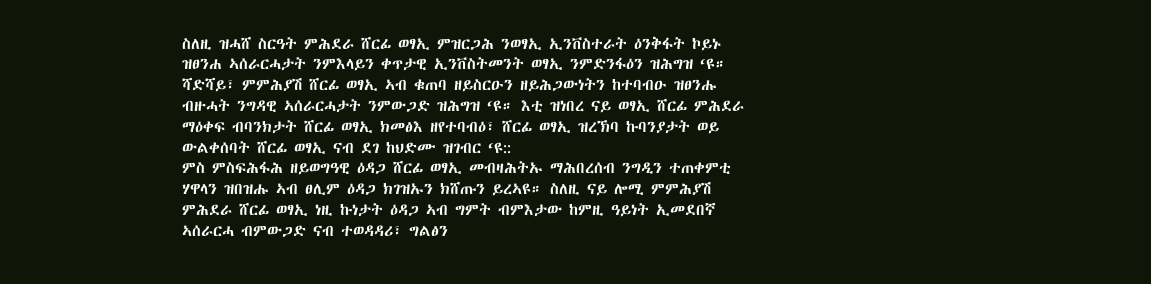ስለዚ ዝሓሸ ስርዓት ምሕደራ ሸርፊ ወፃኢ ምዝርጋሕ ንወፃኢ ኢንቨስተራት ዕንቅፋት ኮይኑ ዝፀንሐ ኣሰራርሓታት ንምእላይን ቀጥታዊ ኢንቨስትመንት ወፃኢ ንምድንፋዕን ዝሕግዝ ‘ዩ። ሻድሻይ፣ ምምሕያሽ ሸርፊ ወፃኢ ኣብ ቁጠባ ዘይስርዑን ዘይሕጋውነትን ከተባብዑ ዝፀንሑ ብዙሓት ንግዳዊ ኣሰራርሓታት ንምውጋድ ዝሕግዝ ‘ዩ። እቲ ዝነበረ ናይ ወፃኢ ሸርፊ ምሕደራ ማዕቀፍ ብባንክታት ሸርፊ ወፃኢ ክመፅእ ዘየተባብዕ፣ ሸርፊ ወፃኢ ዝረኽባ ኩባንያታት ወይ ውልቀሰባት ሸርፊ ወፃኢ ናብ ደገ ከህድሙ ዝገብር ‘ዩ::
ምስ ምስፍሕፋሕ ዘይወግዓዊ ዕዳጋ ሸርፊ ወፃኢ መብዛሕትኡ ማሕበረሰብ ንግዲን ተጠቀምቲ ሃዋላን ዝበዝሑ ኣብ ፀሊም ዕዳጋ ክገዝኡን ክሸጡን ይረኣዩ። ስለዚ ናይ ሎሚ ምምሕያሽ ምሕደራ ሸርፊ ወፃኢ ነዚ ኩነታት ዕዳጋ ኣብ ግምት ብምእታው ከምዚ ዓይነት ኢመደበኛ ኣሰራርሓ ብምውጋድ ናብ ተወዳዳሪ፣ ግልፅን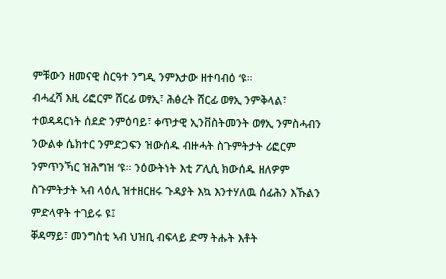ምቹውን ዘመናዊ ስርዓተ ንግዲ ንምእታው ዘተባብዕ ‘ዩ።
ብሓፈሻ እዚ ሪፎርም ሸርፊ ወፃኢ፣ ሕፅረት ሸርፊ ወፃኢ ንምቅላል፣ ተወዳዳርነት ሰደድ ንምዕባይ፣ ቀጥታዊ ኢንቨስትመንት ወፃኢ ንምስሓብን ንውልቀ ሴክተር ንምድጋፍን ዝውሰዱ ብዙሓት ስጉምትታት ሪፎርም ንምጥንኻር ዝሕግዝ ‘ዩ። ንዕውትነት እቲ ፖሊሲ ክውሰዱ ዘለዎም ስጉምትታት ኣብ ላዕሊ ዝተዘርዘሩ ጉዳያት እኳ እንተሃለዉ ሰፊሕን እኹልን ምድላዋት ተገይሩ ዩ፤
ቐዳማይ፣ መንግስቲ ኣብ ህዝቢ ብፍላይ ድማ ትሑት እቶት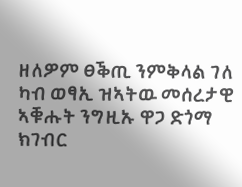ዘለዎም ፀቕጢ ንምቅላል ገለ ካብ ወፃኢ ዝኣትዉ መሰረታዊ ኣቑሑት ንግዚኡ ዋጋ ድጎማ ክገብር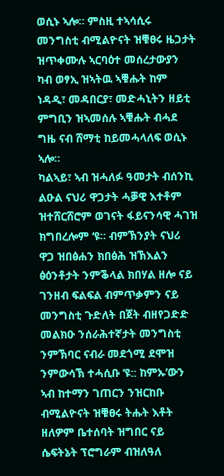ወሲኑ ኣሎ። ምስዚ ተኣሳሲሩ መንግስቲ ብሚልዮናት ዝቑፀሩ ዜጋታት ዝጥቀሙሉ ኣርባዕተ መሰረታውያን ካብ ወፃኢ ዝኣትዉ ኣቑሑት ከም ነዳዲ፣ መዳበርያ፣ መድሓኒትን ዘይቲ ምግቢን ዝኣመሰሉ ኣቑሑት ብሓደ ግዜ ናብ ሸማቲ ከይመሓላለፍ ወሲኑ ኣሎ።
ካልኣይ፣ ኣብ ዝሓለፉ ዓመታት ብሰንኪ ልዑል ናህሪ ዋጋታት ሓቓዊ እተቶም ዝተሸርሸሮም ወገናት ፋይናንሳዊ ሓገዝ ክግበረሎም ‘ዩ። ብምኽንያት ናህሪ ዋጋ ዝበፅሐን ክበፅሕ ዝኽእልን ፅዕንቶታት ንምቕላል ክበሃል ዘሎ ናይ ገንዘብ ፍልፍል ብምጥቃምን ናይ መንግስቲ ጉድለት በጀት ብዘየጋድድ መልክዑ ንሰራሕተኛታት መንግስቲ ንምኽባር ናብራ መደጎሚ ደሞዝ ንምውሳኽ ተሓሲቡ ‘ዩ:: ከምኡ’ውን ኣብ ከተማን ገጠርን ንዝርከቡ ብሚልዮናት ዝቑፀሩ ትሑት እቶት ዘለዎም ቤተሰባት ዝግበር ናይ ሴፍትኔት ፕሮግራም ብዝለዓለ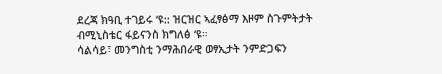ደረጃ ክዓቢ ተገይሩ ‘ዩ:: ዝርዝር ኣፈፃፅማ እዞም ስጉምትታት ብሚኒስቴር ፋይናንስ ክግለፅ ‘ዩ።
ሳልሳይ፣ መንግስቲ ንማሕበራዊ ወፃኢታት ንምድጋፍን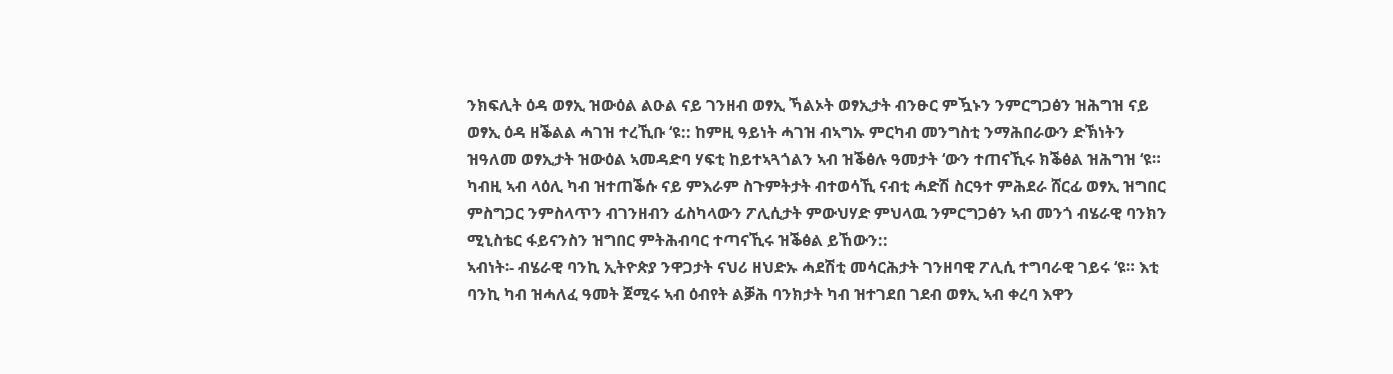ንክፍሊት ዕዳ ወፃኢ ዝውዕል ልዑል ናይ ገንዘብ ወፃኢ ኻልኦት ወፃኢታት ብንፁር ምዃኑን ንምርግጋፅን ዝሕግዝ ናይ ወፃኢ ዕዳ ዘቕልል ሓገዝ ተረኺቡ ‘ዩ:: ከምዚ ዓይነት ሓገዝ ብኣግኡ ምርካብ መንግስቲ ንማሕበራውን ድኽነትን ዝዓለመ ወፃኢታት ዝውዕል ኣመዳድባ ሃፍቲ ከይተኣጓጎልን ኣብ ዝቕፅሉ ዓመታት ‘ውን ተጠናኺሩ ክቕፅል ዝሕግዝ ‘ዩ።
ካብዚ ኣብ ላዕሊ ካብ ዝተጠቕሱ ናይ ምእራም ስጉምትታት ብተወሳኺ ናብቲ ሓድሽ ስርዓተ ምሕደራ ሸርፊ ወፃኢ ዝግበር ምስግጋር ንምስላጥን ብገንዘብን ፊስካላውን ፖሊሲታት ምውህሃድ ምህላዉ ንምርግጋፅን ኣብ መንጎ ብሄራዊ ባንክን ሚኒስቴር ፋይናንስን ዝግበር ምትሕብባር ተጣናኺሩ ዝቕፅል ይኸውን::
ኣብነት፡- ብሄራዊ ባንኪ ኢትዮጵያ ንዋጋታት ናህሪ ዘህድኡ ሓደሽቲ መሳርሕታት ገንዘባዊ ፖሊሲ ተግባራዊ ገይሩ ‘ዩ። እቲ ባንኪ ካብ ዝሓለፈ ዓመት ጀሚሩ ኣብ ዕብየት ልቓሕ ባንክታት ካብ ዝተገደበ ገደብ ወፃኢ ኣብ ቀረባ እዋን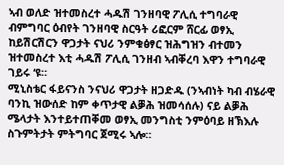ኣብ ወለድ ዝተመስረተ ሓዱሽ ገንዘባዊ ፖሊሲ ተግባራዊ ብምግባር ዕብየት ገንዘባዊ ስርዓት ሪፎርም ሸርፊ ወፃኢ ከይሽርሽርን ዋጋታት ናህሪ ንምቁፅፃር ዝሕግዝን ብተመን ዝተመስረተ እቲ ሓዱሽ ፖሊሲ ገንዘብ ኣብቐረባ እዋን ተግባራዊ ገይሩ ‘ዩ።
ሚኒስቴር ፋይናንስ ንናህሪ ዋጋታት ዘጋድዱ (ንኣብነት ካብ ብሄራዊ ባንኪ ዝውሰድ ከም ቀጥታዊ ልቓሕ ዝመሳሰሉ) ናይ ልቓሕ ሜላታት እንተይተጠቐመ ወፃኢ መንግስቲ ንምዕባይ ዘኽእሉ ስጉምትታት ምትግባር ጀሚሩ ኣሎ።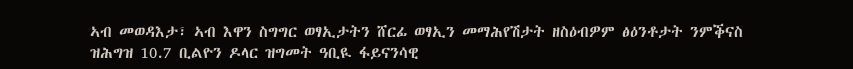ኣብ መወዳእታ፣ ኣብ እዋን ስግግር ወፃኢታትን ሸርፊ ወፃኢን መማሕየሽታት ዘስዕብዎም ፅዕንቶታት ንምቕናስ ዝሕግዝ 10.7 ቢልዮን ዶላር ዝግመት ዓቢዪ ፋይናንሳዊ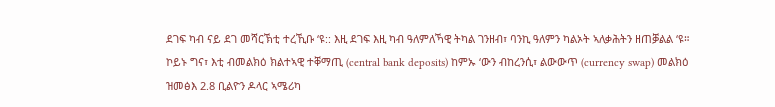ደገፍ ካብ ናይ ደገ መሻርኽቲ ተረኺቡ ‘ዩ:: እዚ ደገፍ እዚ ካብ ዓለምለኻዊ ትካል ገንዘብ፣ ባንኪ ዓለምን ካልኦት ኣለቃሕትን ዘጠቓልል ‘ዩ።
ኮይኑ ግና፣ እቲ ብመልክዕ ክልተኣዊ ተቐማጢ (central bank deposits) ከምኡ ‘ውን ብከረንሲ፣ ልውውጥ (currency swap) መልክዕ ዝመፅእ 2.8 ቢልዮን ዶላር ኣሜሪካ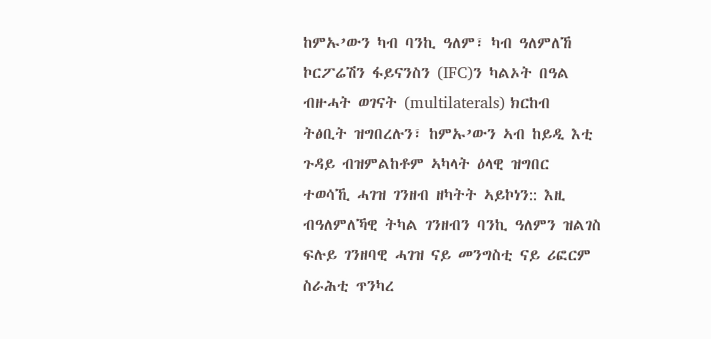ከምኡ’ውን ካብ ባንኪ ዓለም፣ ካብ ዓለምለኸ ኮርፖሬሽን ፋይናንስን (IFC)ን ካልኦት በዓል ብዙሓት ወገናት (multilaterals) ክርከብ ትፅቢት ዝግበረሉን፣ ከምኡ’ውን ኣብ ከይዲ እቲ ጉዳይ ብዝምልከቶም ኣካላት ዕላዊ ዝግበር ተወሳኺ ሓገዝ ገንዘብ ዘካትት ኣይኮነን:: እዚ ብዓለምለኻዊ ትካል ገንዘብን ባንኪ ዓለምን ዝልገስ ፍሉይ ገንዘባዊ ሓገዝ ናይ መንግስቲ ናይ ሪፎርም ስራሕቲ ጥንካረ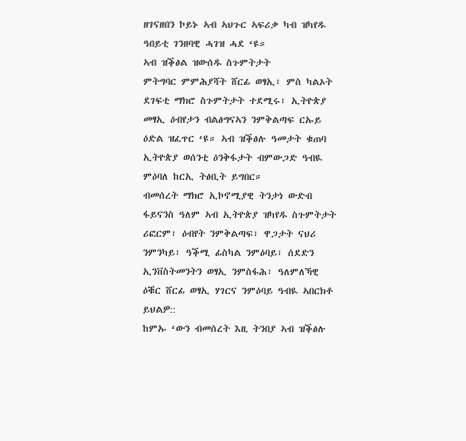ዘገናዘበን ኮይኑ ኣብ ኣህጉር ኣፍሪቃ ካብ ዝካየዱ ዓበይቲ ገንዘባዊ ሓገዝ ሓደ ‘ዩ።
ኣብ ዝቕፅል ዝውሰዱ ስጉምትታት
ምትግባር ምምሕያሻት ሸርፊ ወፃኢ፣ ምስ ካልኦት ደገፍቲ ማክሮ ስጉምትታት ተደሚሩ፣ ኢትዮጵያ መፃኢ ዕብየታን ብልፅግናኣን ንምቅልጣፍ ርኡይ ዕድል ዝፈጥር ‘ዩ። ኣብ ዝቕፅሉ ዓመታት ቁጠባ ኢትዮጵያ ወሰንቲ ዕንቅፋታት ብምውጋድ ዓብዪ ምዕባለ ከርኢ ትፅቢት ይግበር።
ብመሰረት ማክሮ ኢኮኖሚያዊ ትንታነ ውድብ ፋይናንስ ዓለም ኣብ ኢትዮጵያ ዝካየዱ ስጉምትታት ሪፎርም፣ ዕብየት ንምቅልጣፍ፣ ዋጋታት ናህሪ ንምንካይ፣ ዓቕሚ ፊስካል ንምዕባይ፣ ሰደድን ኢንቨስትመንትን ወፃኢ ንምስፋሕ፣ ዓለምለኻዊ ዕቑር ሸርፊ ወፃኢ ሃገርና ንምዕባይ ዓብዪ ኣበርክቶ ይህልዎ::
ከምኡ ‘ውን ብመሰረት እዚ ትንበያ ኣብ ዝቕፅሉ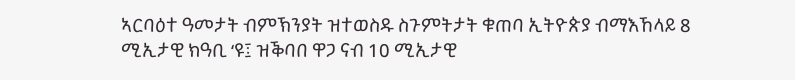ኣርባዕተ ዓመታት ብምኽንያት ዝተወስዱ ስጉምትታት ቁጠባ ኢትዮጵያ ብማእኸላይ 8 ሚኢታዊ ክዓቢ ‘ዩ፤ ዝቕባበ ዋጋ ናብ 10 ሚኢታዊ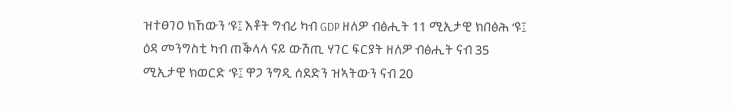ዝተፀገዐ ክኸውን ‘ዩ፤ እቶት ግብሪ ካብ GDP ዘለዎ ብፅሒት 11 ሚኢታዊ ክበፅሕ ‘ዩ፤ ዕዳ መንግስቲ ካብ ጠቕላላ ናይ ውሽጢ ሃገር ፍርያት ዘለዎ ብፅሒት ናብ 35 ሚኢታዊ ክወርድ ‘ዩ፤ ዋጋ ንግዲ ሰደድን ዝኣትውን ናብ 20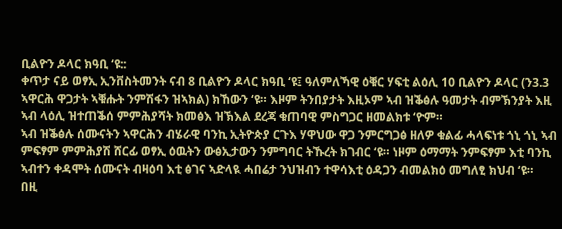ቢልዮን ዶላር ክዓቢ ‘ዩ::
ቀጥታ ናይ ወፃኢ ኢንቨስትመንት ናብ 8 ቢልዮን ዶላር ክዓቢ ‘ዩ፤ ዓለምለኻዊ ዕቑር ሃፍቲ ልዕሊ 10 ቢልዮን ዶላር (ን3.3 ኣዋርሕ ዋጋታት ኣቑሑት ንምሽፋን ዝኣክል) ክኸውን ‘ዩ። እዞም ትንበያታት እዚኦም ኣብ ዝቕፅሉ ዓመታት ብምኽንያት እዚ ኣብ ላዕሊ ዝተጠቕሰ ምምሕያሻት ክመፅእ ዝኽእል ደረጃ ቁጠባዊ ምስግጋር ዘመልክቱ ‘ዮም።
ኣብ ዝቕፅሉ ሰሙናትን ኣዋርሕን ብሄራዊ ባንኪ ኢትዮጵያ ርጉእ ሃዋህው ዋጋ ንምርግጋፅ ዘለዎ ቁልፊ ሓላፍነቱ ጎኒ ጎኒ ኣብ ምፍፃም ምምሕያሽ ሸርፊ ወፃኢ ዕዉትን ውፅኢታውን ንምግባር ትኹረት ክገብር ‘ዩ። ነዞም ዕማማት ንምፍፃም እቲ ባንኪ ኣብተን ቀዳሞት ሰሙናት ብዛዕባ እቲ ፅገና ኣድላዪ ሓበሬታ ንህዝብን ተዋሳእቲ ዕዳጋን ብመልክዕ መግለፂ ክህብ ‘ዩ።
በዚ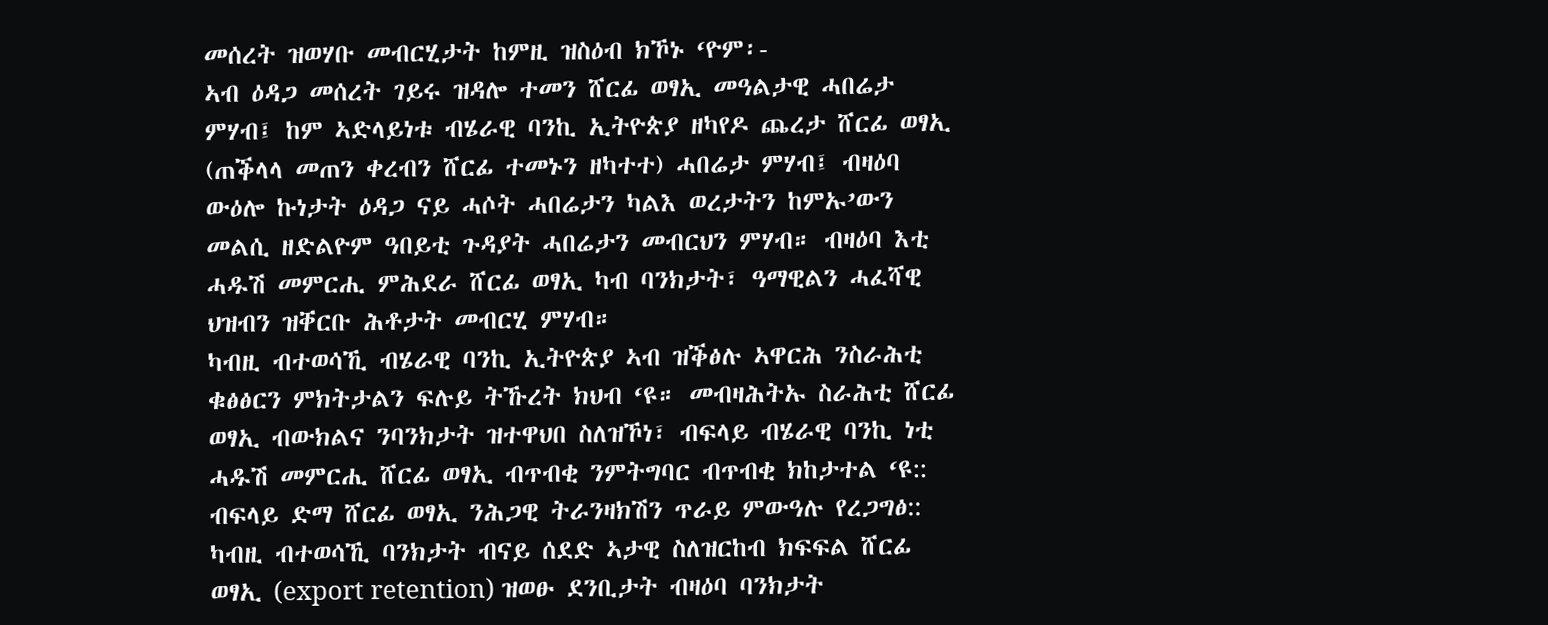መሰረት ዝወሃቡ መብርሂታት ከምዚ ዝስዕብ ክኾኑ ‘ዮም፡-
ኣብ ዕዳጋ መሰረት ገይሩ ዝዳሎ ተመን ሸርፊ ወፃኢ መዓልታዊ ሓበሬታ ምሃብ፤ ከም ኣድላይነቱ ብሄራዊ ባንኪ ኢትዮጵያ ዘካየዶ ጨረታ ሸርፊ ወፃኢ (ጠቕላላ መጠን ቀረብን ሸርፊ ተመኑን ዘካተተ) ሓበሬታ ምሃብ፤ ብዛዕባ ውዕሎ ኩነታት ዕዳጋ ናይ ሓሶት ሓበሬታን ካልእ ወረታትን ከምኡ’ውን መልሲ ዘድልዮም ዓበይቲ ጉዳያት ሓበሬታን መብርህን ምሃብ። ብዛዕባ እቲ ሓዱሽ መምርሒ ምሕደራ ሸርፊ ወፃኢ ካብ ባንክታት፣ ዓማዊልን ሓፈሻዊ ህዝብን ዝቐርቡ ሕቶታት መብርሂ ምሃብ።
ካብዚ ብተወሳኺ ብሄራዊ ባንኪ ኢትዮጵያ ኣብ ዝቕፅሉ ኣዋርሕ ንስራሕቲ ቁፅፅርን ምክትታልን ፍሉይ ትኹረት ክህብ ‘ዩ። መብዛሕትኡ ስራሕቲ ሸርፊ ወፃኢ ብውክልና ንባንክታት ዝተዋህበ ስለዝኾነ፣ ብፍላይ ብሄራዊ ባንኪ ነቲ ሓዱሽ መምርሒ ሸርፊ ወፃኢ ብጥብቂ ንምትግባር ብጥብቂ ክከታተል ‘ዩ::
ብፍላይ ድማ ሸርፊ ወፃኢ ንሕጋዊ ትራንዛክሽን ጥራይ ምውዓሉ የረጋግፅ:: ካብዚ ብተወሳኺ ባንክታት ብናይ ሰደድ ኣታዊ ስለዝርከብ ክፍፍል ሸርፊ ወፃኢ (export retention) ዝወፁ ደንቢታት ብዛዕባ ባንክታት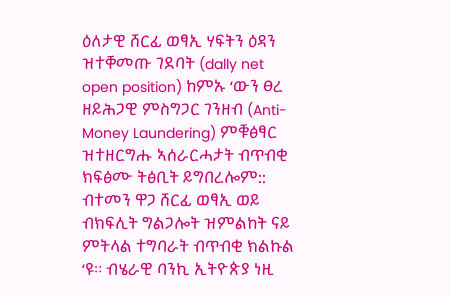ዕለታዊ ሸርፊ ወፃኢ ሃፍትን ዕዳን ዝተቐመጡ ገደባት (dally net open position) ከምኡ ‘ውን ፀረ ዘይሕጋዊ ምስግጋር ገንዘብ (Anti-Money Laundering) ምቑፅፃር ዝተዘርግሑ ኣሰራርሓታት ብጥብቂ ክፍፅሙ ትፅቢት ይግበረሎም::
ብተመን ዋጋ ሸርፊ ወፃኢ ወይ ብክፍሊት ግልጋሎት ዝምልከት ናይ ምትላል ተግባራት ብጥብቂ ክልኩል ‘ዩ። ብሄራዊ ባንኪ ኢትዮጵያ ነዚ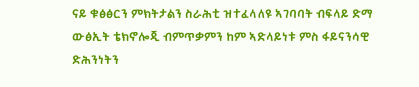ናይ ቁፅፅርን ምክትታልን ስራሕቲ ዝተፈላለዩ ኣገባባት ብፍላይ ድማ ውፅኢት ቴክኖሎጂ ብምጥቃምን ከም ኣድላይነቱ ምስ ፋይናንሳዊ ድሕንነትን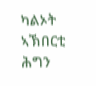ካልኦት ኣኽበርቲ ሕግን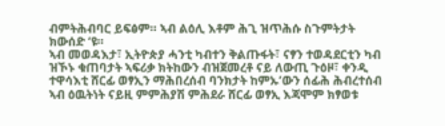ብምትሕብባር ይፍፅም። ኣብ ልዕሊ እቶም ሕጊ ዝጥሕሱ ስጉምትታት ክውሰድ ‘ዩ።
ኣብ መወዳእታ፣ ኢትዮጵያ ሓንቲ ካብተን ቅልጡፋት፣ ናፃን ተወዳደርቲን ካብ ዝኾኑ ቁጠባታት ኣፍሪቃ ክትከውን ብዝጀመረቶ ናይ ለውጢ ጉዕዞ፣ ቀንዲ ተዋሳእቲ ሸርፊ ወፃኢን ማሕበረሰብ ባንክታት ከምኡ’ውን ሰፊሕ ሕብረተሰብ ኣብ ዕዉትነት ናይዚ ምምሕያሽ ምሕደራ ሸርፊ ወፃኢ እጃሞም ክፃወቱ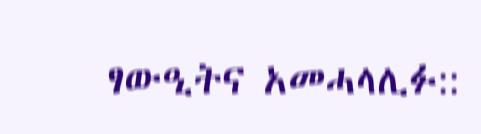ፃውዒትና አመሓላሊፉ::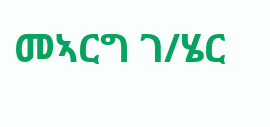መኣርግ ገ/ሄር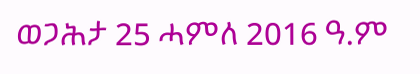ወጋሕታ 25 ሓምለ 2016 ዓ.ም